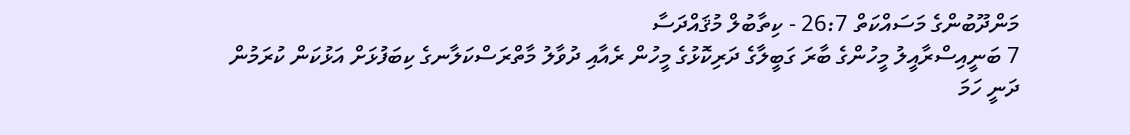މަންދޫބުންގެ މަސައްކަތް 26:7 - ކިތާބުލް މުޤައްދަސާ
7 ބަނީއިސްރާއީލު މީހުންގެ ބާރަ ގަބީލާގެ ދަރިކޮޅުގެ މީހުން ރެއާއި ދުވާލު މާތްރަސްކަލާނގެ ކިބަފުޅަށް އަޅުކަން ކުރަމުން ދަނީ ހަމަ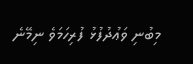މިބުނި ވަޢުދުފުޅު ފުރިހަމަވެ ނިމޭނެ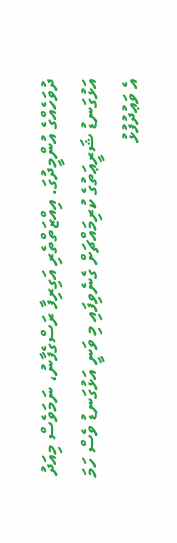ދުވަހެއްގެ އުންމީދުގަ. އިއްޒަތްތެރި އަގިރިފާ ރަސްގެފާނު، ނަމަވެސް މިއަދު އަޅުގަނޑު ޝަރީޢަތުގެ ކުރިމައްޗަށް ގެނެވިފައި މި ވަނީ އަޅުގަނޑު ވެސް ހަމަ އެ ވަޢުދުފުޅު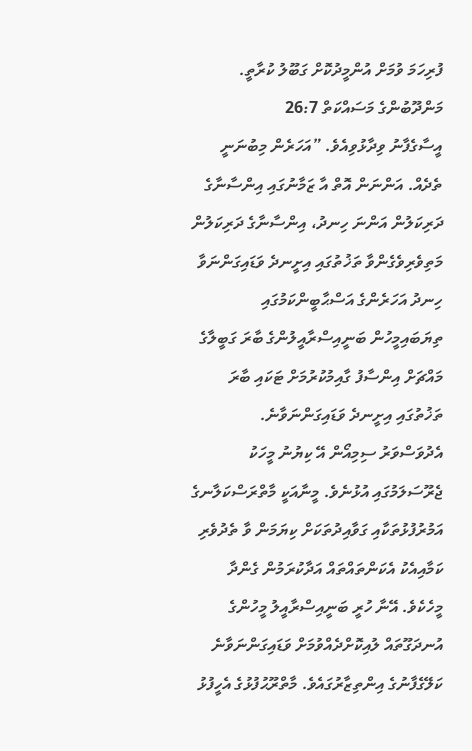ފުރިހަމަ ވުމަށް އުންމީދުކޮށް ގަބޫލު ކުރާތީ.
މަންދޫބުންގެ މަސައްކަތް 26:7
އީސާގެފާނު ވިދާޅުވިއެވެ. ”އަހަރެން މިބުނަނީ ތެދެއް. އަންނަން އޮތް އާ ޒަމާނުގައި އިންސާނާގެ ދަރިކަލުން އަންނަ ހިނދު، އިންސާނާގެ ދަރިކަލުން މަތިވެރިވެގެންވާ ތަޚުތުގައި އިށީނދެ ވަޑައިގަންނަވާ ހިނދު އަހަރެންގެ އަސްޙާބީންކަމުގައި ތިޔަބައިމީހުން ބަނީއިސްރާއީލުންގެ ބާރަ ގަބީލާގެ މައްޗަށް އިންސާފު ގާއިމުކުރުމަށް ޓަކައި ބާރަ ތަޚުތުގައި އިށީނދެ ވަޑައިގަންނަވާނެ.
އެދުވަސްވަރު ސިމިއޯން އޭ ކިޔުނު މީހަކު ޖެރޫސަލަމުގައި އުޅުނެވެ. މީނާއަކީ މާތްރަސްކަލާނގެ އަމުރުފުޅުތަކާއި ގަވާއިދުތަކަށް ކިޔަމަން ވާ ތެދުވެރި ކަމާއިއެކު އެކަންތައްތައް އަދާކުރަމުން ގެންދާ މީހެކެވެ. އޭނާ ހުރީ ބަނީއިސްރާއީލު މީހުންގެ އުނދަގޫތައް ލުއިކޮށްދެއްވުމަށް ވަޑައިގަންނަވާނެ ކަލޭގެފާނުގެ އިންތިޒާރުގައެވެ. މާތްރޫޙުފުޅުގެ އެހީފުޅު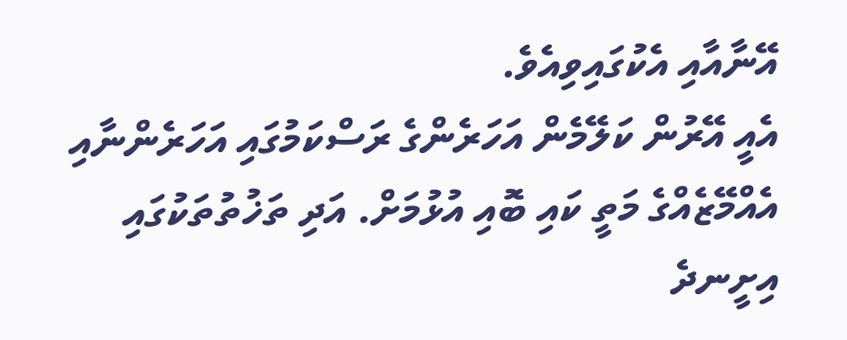އޭނާއާއި އެކުގައިވިއެވެ.
އެއީ އޭރުން ކަލޭމެން އަހަރެންގެ ރަސްކަމުގައި އަހަރެންނާއި އެއްމޭޒެއްގެ މަތީ ކައި ބޮއި އުޅުމަށް. އަދި ތަޚުތުތަކުގައި އިށީނދެ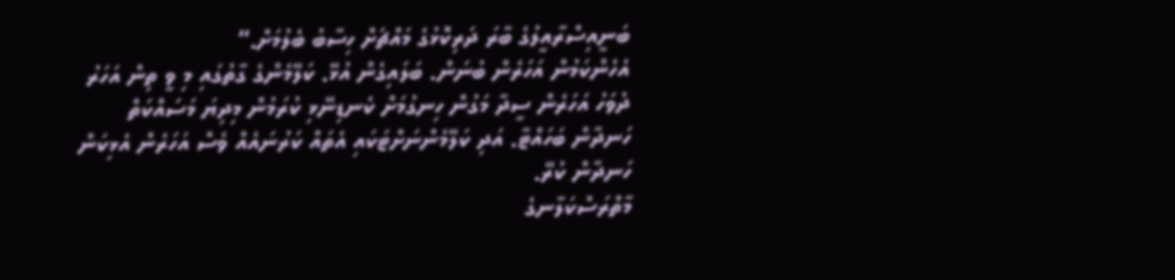ބަނީއިސްރާއީލުގެ ބާރަ ދަރިކޮޅުގެ މައްޗަށް ހިސާބު ބެލުމަށް.“
އެހެންކަމުން އަހަރެން ބުނަން. ބަލައިގެން އުޅޭ. ކަލޭމެންގެ ގާތުގައި މި ވީ ތިން އަހަރު ދުވަހު އަހަރެން ސީދާ މަގުން ހިނގުމަށް ކެނޑިނޭޅި ކުރަމުން މިދިޔަ މަސައްކަތް ހަނދާން ބަހައްޓާ. އަދި ކަލޭމެންނަށްޓަކައި އެތައް ކަރުނައެއް ވެސް އަހަރެން އެޅިކަން ހަނދާން ކުރޭ.
މާތްރަސްކަލާނގެ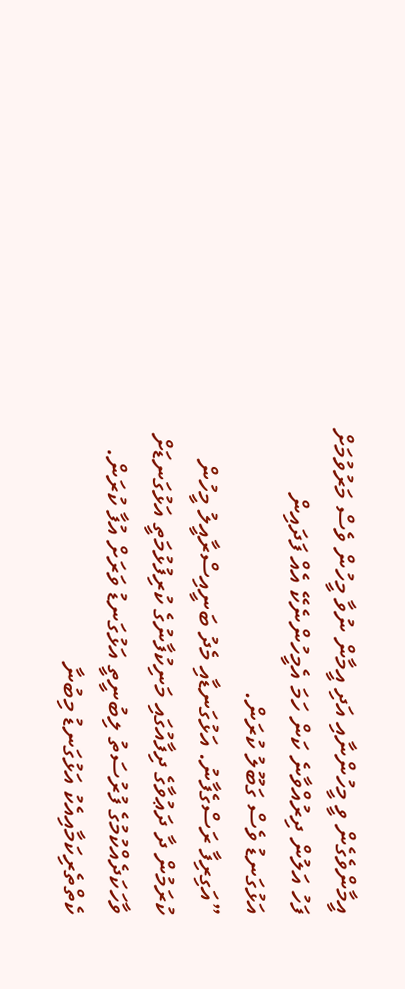އީމާންވެގެން ވީ މީހުންނާއި އަދި އީމާން ނުވާ މީހުން ވެސް މަރުވުމަށް ފަހު އަލުން ދިރުއްވާނެ ކަން ހަމަ އެމީހުންނެކޭ އެއް ފަދައިން އަޅުގަނޑު ވެސް ގަބޫލު ކުރަން.
”އަގިރިފާ ރަސްގެފާނު. އަޅުގަނޑާއި މެދު ބަނީއިސްރާއީލު މީހުން ކުރަމުން ދާ ދަޢުވާގެ ދިފާއުގައި މަނިކުފާނުގެ ކުރިފުޅުމަތީ އަޅުގަނޑަށް ވާހަކަދެއްކުމުގެ ފުރުސަތު ލިބުނީތީ އަޅުގަނޑު ވަރަށް އުފާ ކުރަން.
ކެތްތެރިކަމާއިއެކު އަޅުގަނޑު މިބުނާ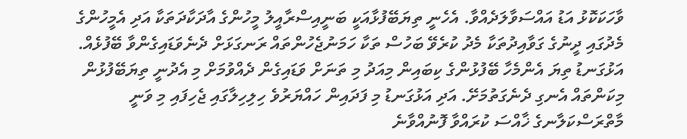ވާހަކަކޮޅު އަޑު އައްސަވާލަދެއްވާ. އެހެނީ ތިޔަބޭފުޅާއަކީ ބަނީއިސްރާއީލު މީހުންގެ އާދަކާދަތަކާ އަދި އެމީހުންގެ މެދުގައި ދީނުގެ ގަވާއިދުތަކާ މެދު ކުރެވޭ ބަހުސް ތަކާ ހަމަނުޖެހުންތައް ރަނގަޅަށް ދެނެވަޑައިގެންވާ ބޭފުޅެއް.
އަޅުގަނޑު ތިޔަ އެންމެހާ ބޭފުޅުންގެ ކިބައިން މިއަދު މި ތަނަށް ވަޑައިގެން ދެއްވުމަށް މި އެދުނީ ތިޔަބޭފުޅުން މިކަންތައް އެނގި ދެނެގަތުމަށޭ. އަދި އަޅުގަނޑު މި ފަދައިން ހައްޔަރުވެ ހިލިހިލާގައި ޖެހިފައި މި ވަނީ މާތްރަސްކަލާނގެ ޚާއްސަ ކުރައްވާ ފޮނުއްވާނެ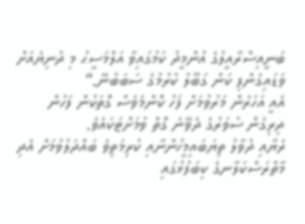ބަނީއިސްރާއީލުގެ އުންމީދު ކަމުގައިވާ އަލްމަސީޙު މި ދުނިޔެއަށް ވަޑައިގެންފި ކަން ގަބޫލު ކުރުމުގެ ސަބަބުނޭ.“
އެއީ އަހަރެން މަރުވުމަށް ފަހު ކޮންމެވެސް ގޮތަކުން ފަހުން ދިރިގެން ސުވަރުގެ ދެވޭނެ ގޮތް ވުމަށްޓަކައެވެ.
ރެޔާއި ދުވާލު ތިޔަބައިމީހުންނާއި ކުރިމަތިވެ ބައްދަލުވުމަށް އެދި މާތްރަސްކަލާނގެ ކިބަފުޅުގައި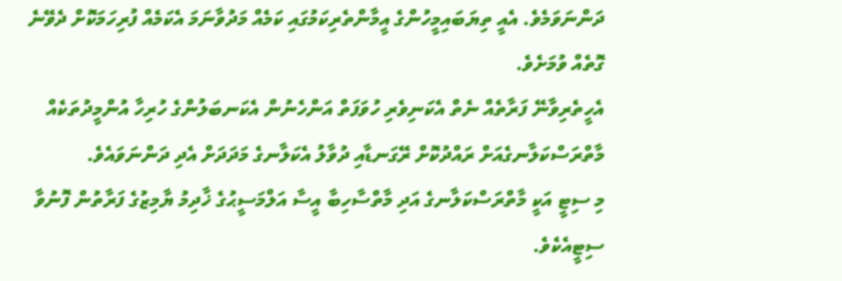ދަންނަވަމެވެ. އެއީ ތިޔަބައިމީހުންގެ އީމާންތެރިކަމުގައި ކަމެއް މަދުވާނަމަ އެކަމެއް ފުރިހަމަކޮށް ދެވޭނެ ގޮތެއް ވުމަށެވެ.
އެހީތެރިވާނޭ ފަރާތެއް ނެތް އެކަނިވެރި ހުވަފަތް އަންހެނުން އެކަނބަލުންގެ ހުރިހާ އުންމީދުތަކެއް މާތްރަސްކަލާނގެއަށް ރައްދުކޮށް ރޭގަނޑާއި ދުވާލު އެކަލާނގެ މަދަދަށް އެދި ދަންނަވައެވެ.
މި ސިޓީ އަކީ މާތްރަސްކަލާނގެ އަދި މާތްސާހިބާ އީސާ އަލްމަސީޙުގެ ޚާދިމު ޔާމިޒުގެ ފަރާތުން ފޮނުވާ ސިޓީއެކެވެ.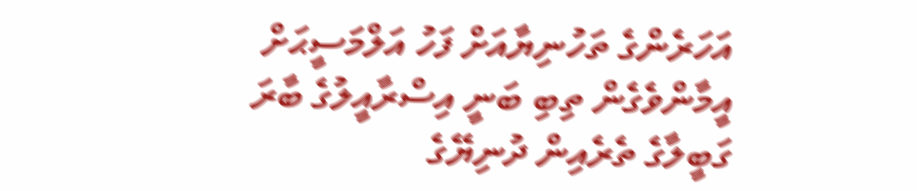އަހަރެންގެ ތަހުނިޔާއަށް ފަހު އަލްމަސީޙަށް އީމާންވެގެން ތިބި ބަނީ އިސްރާއީލުގެ ބާރަ ގަބީލާގެ ތެރެއިން ދުނިޔޭގެ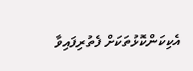އެކިކަންކޮޅުތަކަށް ފެތުރިފައިވާ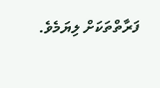ފަރާތްތަކަށް ލިޔަމެވެ.